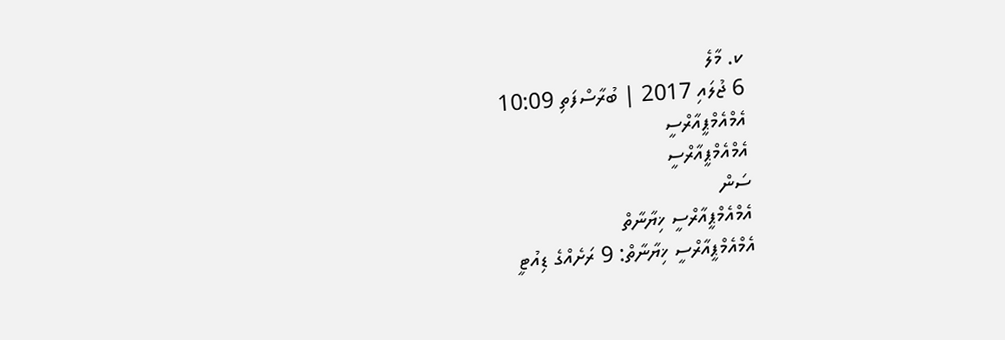ކ. މާލެ
6 ޖުލައި 2017 | ބުރާސްފަތި 10:09
އެމްއެމްޕީއާރްސީ
އެމްއެމްޕީއާރްސީ
ސަން
އެމްއެމްޕީއާރްސީ ޚިޔާނާތް
އެމްއެމްޕީއާރްސީ ޚިޔާނާތް: 9 ރަށެއްގެ ޑިއުޓީ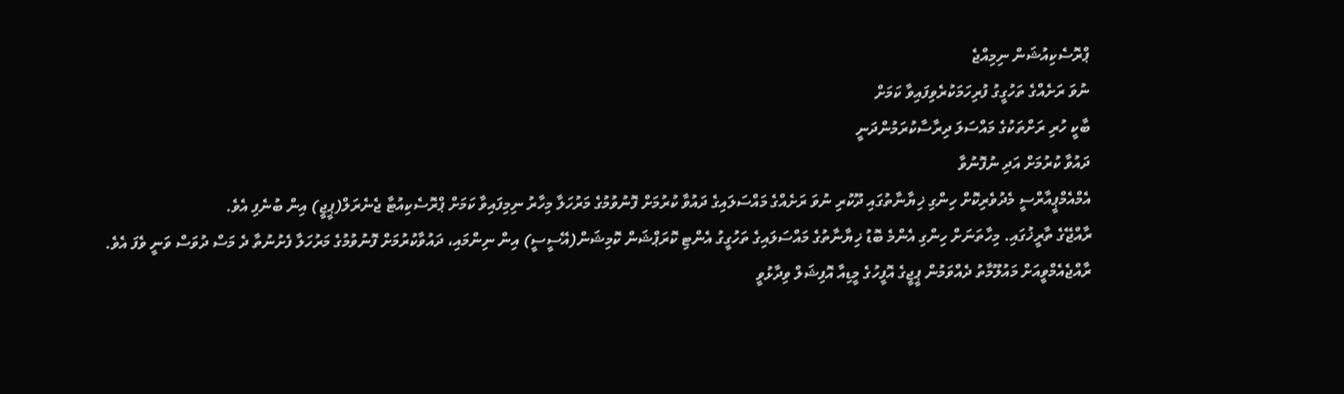ޕްރޮސެކިއުޝަން ނިމިއްޖެ
ނުވަ ރަށެއްގެ ތަހުގީގު ފުރިހަމަކުރެވިފައިވާ ކަމަށް
ބާކީ ހުރި ރަށްތަކުގެ މައްސަލަ ދިރާސާކުރަމުންދަނީ
ދައުވާ ކުރުމަށް އަދި ނުފޮނުވާ
އެމްއެމްޕީއާރްސީ މެދުވެރިކޮށް ހިންގި ޚިޔާނާތުގައި ދޫކުރި ނުވަ ރަށެއްގެ މައްސަލައިގެ ދައުވާ ކުރުމަށް ފޮނުވުމުގެ މަރުހަލާ މިހާރު ނިމިފައިވާ ކަމަށް ޕްރޮސެކިއުޓާ ޖެނެރަލް(ޕީޖީ) އިން ބުނެފި އެވެ.
ރާއްޖޭގެ ތާރީޚުގައި. މިހާތަނަށް ހިންގި އެންމެ ބޮޑު ޚިޔާނާތުގެ މައްސަލައިގެ ތަހުގީގު އެންޓި ކޮރަޕްޝަން ކޮމިޝަން(އޭސީސީ) އިން ނިންމައި، ދައުވާކުރުމަށް ފޮނުވުމުގެ މަރުހަލާ ފެށުނުތާ ދެ މަސް ދުވަސް ވަނީ ވެފަ އެވެ.
ރާއްޖެއެމްވީއަށް މައުލޫމާތު ދެއްވަމުން ޕީޖީގެ އޮފީހުގެ މީޑިއާ އޮފިޝަލް ވިދާޅުވީ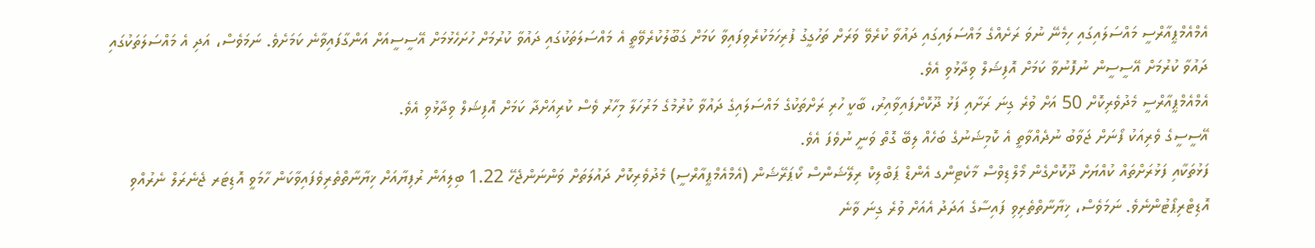އެމްއެމްޕީއާރްސީ މައްސަލައިގައި ހިމެނޭ ނުވަ ރަށެއްގެ މައްސަލައިގައި ދައުވާ ކުރެވޭ ވަރަށް ތަހުގީގު ފުރިހަމަކުރެވިފައިވާ ކަމަށް ގަބޫލުކުރެވޭތީ އެ މައްސަލަތަކުގައި ދައުވާ ކުރުމަށް ހުށަހެޅުމަށް އޭސީސީއަށް އަންގާފައިވާނެ ކަމަށެވެ. ނަމަވެސް، އަދި އެ މައްސަލަތަކުގައި ދައުވާ ކުރުމަށް އޭސީސީން ނުފޮނުވާ ކަމަށް އޮފިޝަލް ވިދާޅުވި އެވެ.
އެމްއެމްޕީއާރްސީ މެދުވެރިކޮށް 50 އަށް ވުރެ ގިނަ ރަށާއި ފަޅު ދޫކޮށްފައިވާއިރު، ބާކީ ހުރި ރަށްތަކުގެ މައްސަލައިގެ ދައުވާ ކުރުމުގެ މަރުހަލާ މިހާރު ވެސް ކުރިއަށްދާ ކަމަށް އޮފިޝަލް ވިދާޅުވި އެވެ.
އޭސީސީގެ ވެރިއަކު ފޯނަށް ޖަވާބު ނުދެއްވާތީ އެ ކޮމިޝަނުގެ ބަހެއް ލިބޭ ގޮތް ވަނީ ނުވެފަ އެވެ.
ފަޅުތަކާއި ފަޅުރަށްތައް ކުއްޔަށް ދޫކޮށްގެން މޯލްޑިވްސް މާކެޓިންގ އެންޑް ޕަބްލިކް ރިލޭޝަންސް ކޯޕަރޭޝަން (އެމްއެމްޕީއާރްސީ) މެދުވެރިކޮށް ދައުލަތަށް ވަންނަންޖެހޭ 1.22 ބިލިއަން ރުފިޔާއަށް ޚިޔާނާތްތެރިވެފައިވާކަން ހާމަވީ އޮޑިޓަރ ޖެނެރަލް ނެރުއްވި އޮޑިޓްރިޕޯޓުންނެވެ. ނަމަވެސް، ޚިޔާނާތްތެރިވި ފައިސާގެ އަދަދު އެއަށް ވުރެ ގިނަ ވާނެ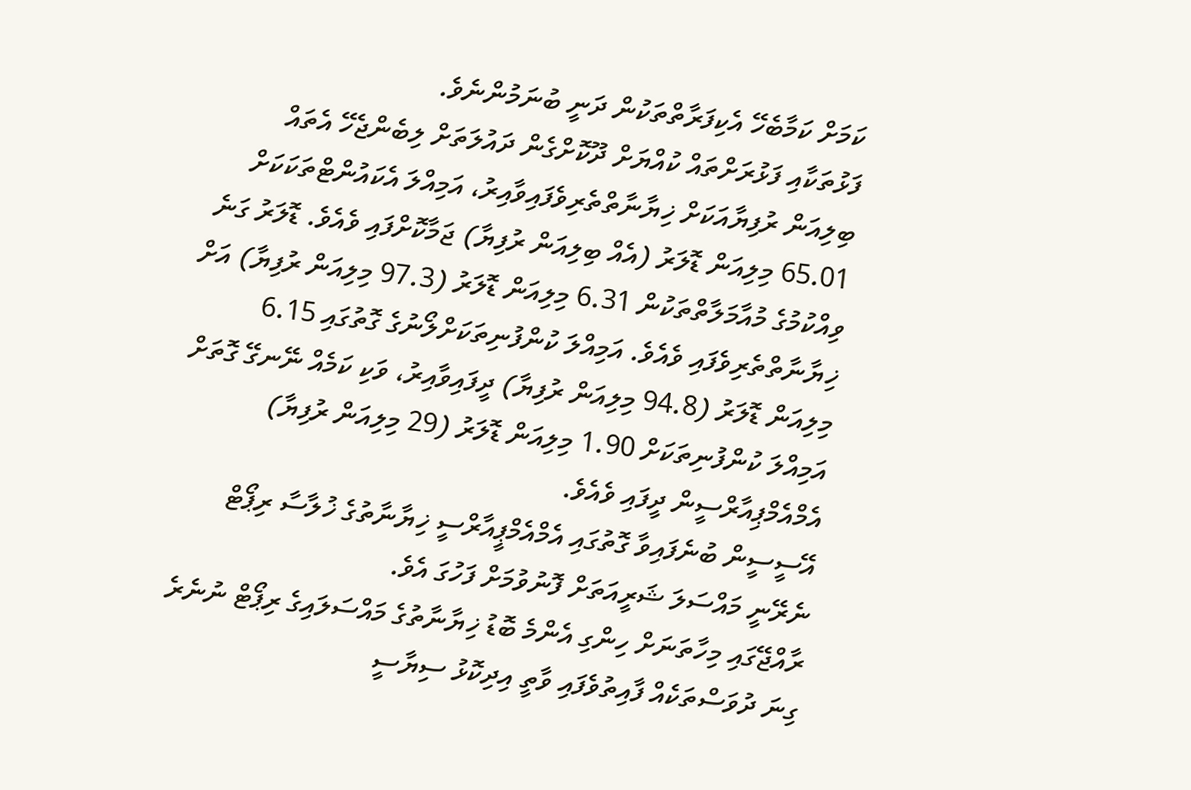ކަމަށް ކަމާބެހޭ އެކިފަރާތްތަކުން ދަނީ ބުނަމުންނެވެ.
ފަޅުތަކާއި ފަޅުރަށްތައް ކުއްޔަށް ދޫކޮށްގެން ދައުލަތަށް ލިބެންޖެހޭ އެތައް ބިލިއަން ރުފިޔާއަކަށް ޚިޔާނާތްތެރިވެފައިވާއިރު، އަމިއްލަ އެކައުންޓްތަކަކަށް 65.01 މިލިއަން ޑޮލަރު (އެއް ބިލިއަން ރުފިޔާ) ޖަމާކޮށްފައި ވެއެވެ. ޑޮލަރު ގަނެ ވިއްކުމުގެ މުއާމަލާތްތަކުން 6.31 މިލިއަން ޑޮލަރު (97.3 މިލިއަން ރުފިޔާ) އަށް ޚިޔާނާތްތެރިވެފައި ވެއެވެ. އަމިއްލަ ކުންފުނިތަކަށްލޯނުގެ ގޮތުގައި 6.15 މިލިއަން ޑޮލަރު (94.8 މިލިއަން ރުފިޔާ) ދީފައިވާއިރު، ވަކި ކަމެއް ނޭނގޭ ގޮތަށް އަމިއްލަ ކުންފުނިތަކަށް 1.90 މިލިއަން ޑޮލަރު (29 މިލިއަން ރުފިޔާ) އެމްއެމްޕިއާރްސީން ދީފައި ވެއެވެ.
އޭސީސީން ބުނެފައިވާ ގޮތުގައި އެމްއެމްޕީއާރްސީ ޚިޔާނާތުގެ ޚުލާސާ ރިޕޯޓް ނެރޭނީ މައްސަލަ ޝަރީއަތަށް ފޮނުވުމަށް ފަހުގަ އެވެ.
ރާއްޖޭގައި މިހާތަނަށް ހިންގި އެންމެ ބޮޑު ޚިޔާނާތުގެ މައްސަލައިގެ ރިޕޯޓް ނުނެރެ ގިނަ ދުވަސްތަކެއް ފާއިތުވެފައި ވާތީ އިދިކޮޅު ސިޔާސީ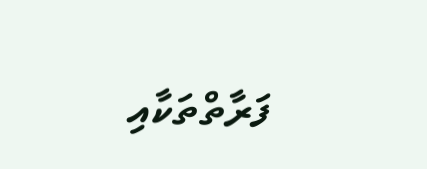ފަރާތްތަކާއި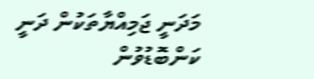މަދަނީ ޖަމިއްޔާތަކުން ދަނީ ކަންބޮޑުވުން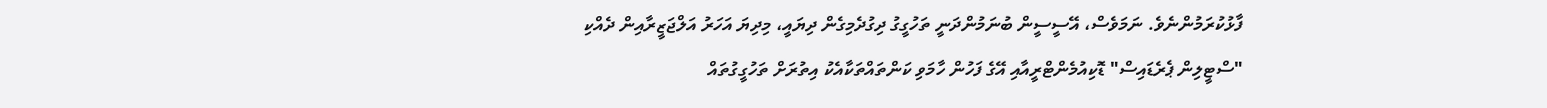ފާޅުކުރަމުންނެވެ. ނަމަވެސް، އޭސީސީން ބުނަމުންދަނީ ތަހުގީގު ދިގުދެމިގެން ދިޔައީ، މިދިޔަ އަހަރު އަލްޖަޒީރާއިން ދެއްކި "ސްޓީލިން ޕެރެޑައިސް" ޑޮކިއުމެންޓްރީއާއި އޭގެ ފަހުން ހާމަވި ކަންތައްތަކާއެކު އިތުރަށް ތަހުގީގުތައް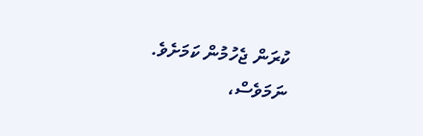ކުރަން ޖެހުމުން ކަމަށެވެ. ނަމަވެސް،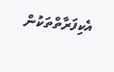އެކިފަރާތްތަކުން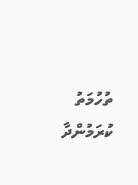ތުހުމަތު ކުރަމުންދާ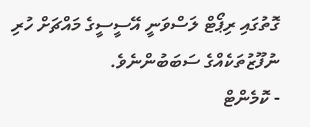ގޮތުގައި ރިޕޯޓް ލަސްވަނީ އޭސީސީގެ މައްޗަށް ހުރި ނުފޫޒުތަކެއްގެ ސަބަބުންނެވެ.
- ކޮމެންޓް